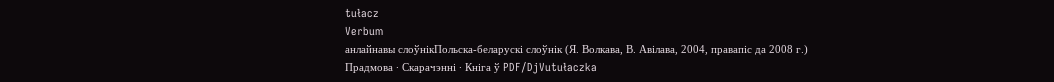tułacz
Verbum
анлайнавы слоўнікПольска-беларускі слоўнік (Я. Волкава, В. Авілава, 2004, правапіс да 2008 г.)
Прадмова ∙ Скарачэнні ∙ Кніга ў PDF/DjVutułaczka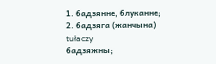1. бадзянне, блуканне;
2. бадзяга (жанчына)
tułaczy
бадзяжны;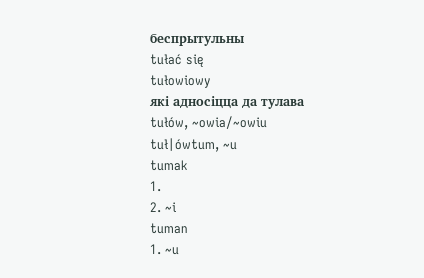беспрытульны
tułać się
tułowiowy
які адносіцца да тулава
tułów, ~owia/~owiu
tuł|ówtum, ~u
tumak
1.
2. ~i
tuman
1. ~u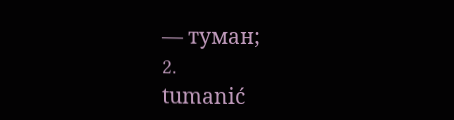— туман;
2.
tumanić